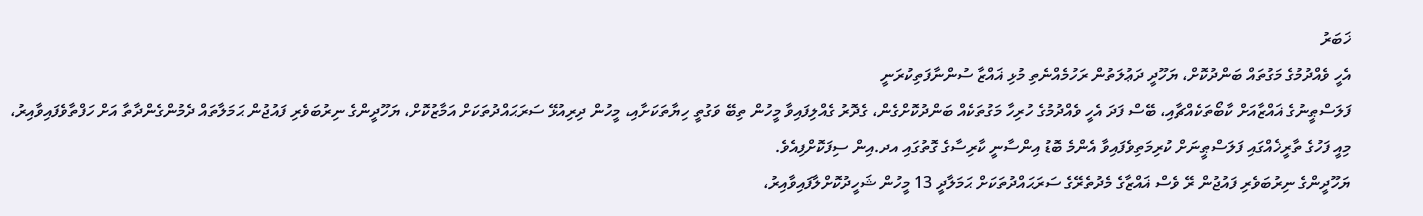ޚަބަރު
އެހީ ވެއްދުމުގެ މަގުތައް ބަންދުކޮށް، ޔަހޫދީ ދަޢުލަތުން ރަހުމެއްނެތި މުޅި ޣައްޒާ ސުންނާފަތިކުރަނީ
ފަލަސްޠީނުގެ ޣައްޒާއަށް ކާބޯތަކެއްޗާއި، ބޭސް ފަދަ އެހީ ވެއްދުމުގެ ހުރިހާ މަގުތަކެއް ބަންދުކޮށްގެން، ގެދޮރު ގެއްލިފައިވާ މީހުން ތިބޭ ވަގުތީ ހިޔާތަކަށާއި، މީހުން ދިރިއުޅޭ ސަރަޙައްދުތަކަށް އަމާޒުކޮށް، ޔަހޫދީންގެ ނިރުބަވެރި ފައުޖުން ޙަމަލާތައް ދެމުންގެންދާތާ އަށް ހަފްތާވެފައިވާއިރު، މިއީ ފަހުގެ ތާރީޚެއްގައި ފަލަސްޠީނަށް ކުރިމަތިވެފައިވާ އެންމެ ބޮޑު އިންސާނީ ކާރިސާގެ ގޮތުގައި އދ.އިން ސިފަކޮށްފިއެވެ.
ޔަހޫދީންގެ ނިރުބަވެރި ފައުޖުން ރޭ ވެސް ޣައްޒާގެ މެދުތެރޭގެ ސަރަޙައްދުތަކަށް ޙަމަލާދީ 13 މީހުން ޝަހީދުކޮށްލާފައިވާއިރު،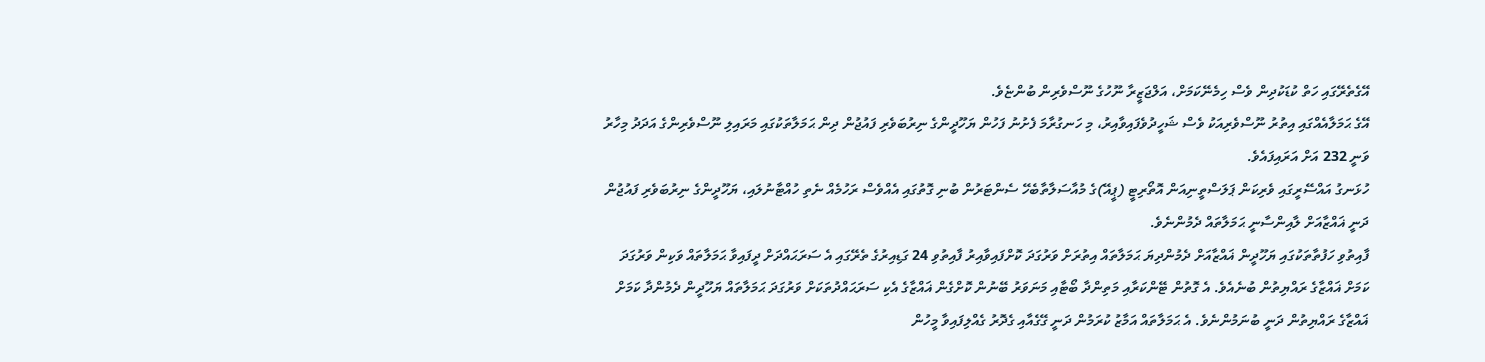އޭގެތެރޭގައި ހަތް ކުޑަކުދިން ވެސް ހިމެނޭކަމަށް، އަލްޖަޒީރާ ނޫހުގެ ނޫސްވެރިން ބުންޏެވެ.
އޭގެ ޙަމަލާއެއްގައި އިތުރު ނޫސްވެރިއަކު ވެސް ޝަހީދުވެފައިވާއިރު، މި ހަނގުރާމަ ފެށުނު ފަހުން ޔަހޫދީންގެ ނިރުބަވެރި ފައުޖުން ދިން ޙަމަލާތަކުގައި މަރައިލި ނޫސްވެރިންގެ އަދަދު މިހާރު ވަނީ 232 އަށް އަރައިފައެވެ.
ހުޅަނގު އައްސޭރީގައި ވެރިކަން ޕަލަސްތީނިއަން އޮތޯރިޓީ (ޕީއޭ)ގެ މުއާސަލާތާބެހޭ ސެންޓަރުން ބުނި ގޮތުގައި އެއްވެސް ރަހުމެއް ނެތި ހުއްޓާނުލައި، ޔަހޫދީންގެ ނިރުބަވެރި ފައުޖުން ދަނީ ޣައްޒާއަށް ލާއިންސާނީ ޙަމަލާތައް ދެމުންނެވެ.
ފާއިތުވި ހަފުތާތަކުގައި ޔަހޫދީން ޣައްޒާއަށް ދެމުންދިޔަ ޙަމަލާތައް އިތުރަށް ވަރުގަދަ ކޮށްފައިވާއިރު ފާއިތުވި 24 ގަޑިއިރުގެ ތެރޭގައި އެ ސަރަޙައްދަށް ދީފައިވާ ޙަމަލާތައް ވަކިން ވަރުގަދަ ކަމަށް ޣައްޒާގެ ރައްޔިތުން ބުނެއެވެ. އެ ގޮތުން ޓޭންކަރާއި މަތިންދާ ބޯޓާއި މަނަވަރު ބޭނުން ކޮށްގެން ޣައްޒާގެ އެކި ސަރަޙައްދުތަކަށް ވަރުގަދަ ޙަމަލާތައް ޔަހޫދީން ދެމުންދާ ކަމަށް ޣައްޒާގެ ރައްޔިތުން ދަނީ ބުނަމުންނެވެ. އެ ޙަމަލާތައް އަމާޒު ކުރަމުން ދަނީ ގޭގެއާއި ގެދޮރު ގެއްލިފައިވާ މީހުން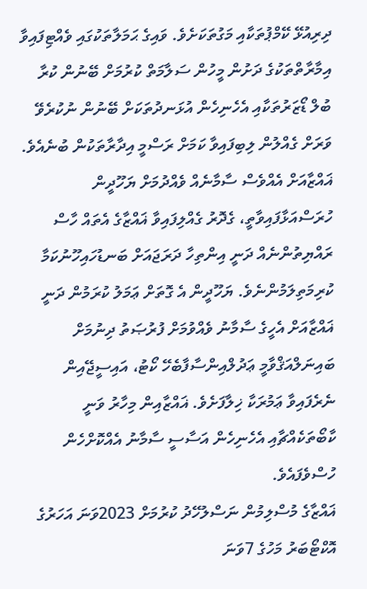ދިރިއުޅޭ ކޭމްޕުތަކާއި މަގުތަކަށެވެ. ވައިގެ ޙަމަލާތަކުގައި ވެއްޓިފައިވާ އިމާރާތްތަކުގެ ދަށުން މީހުން ސަލާމަތް ކުރުމަށް ބޭނުން ކުރާ ބުލް ޑޯޒަރުތަކާއި އެހެނިހެން އުޅަނދުތަކަށް ބޭނުން ނުކުރެވޭ ވަރަށް ގެއްލުން ލިބިފައިވާ ކަމަށް ރަސްމީ އިދާރާތަކުން ބުނެއެވެ.
ޣައްޒާއަށް އެއްވެސް ސާމާނެއް ވެއްދުމަށް ޔަހޫދީން ހުރަސްއަޅާފައިވާތީ، ގެދޮރު ގެއްލިފައިވާ ޣައްޒާގެ އެތައް ހާސް ރައްޔިތުންނެއް ދަނީ އިންތިހާ ދަރަޖައަށް ބަނޑުހައިހޫނުކަމާ ކުރިމަތިލަމުންނެވެ. ޔަހޫދީން އެ ގޮތަށް ޢަމަލު ކުރަމުން ދަނީ ޣައްޒާއަށް އެހީގެ ސާމާނު ވެއްވުމަށް ފުރުޞަތު ދިނުމަށް ބައިނަލްއަޤްވާމީ ޢަދުލްއިންސާފާބެހޭ ކޯޓު، އައިސީޖޭއިން ނެރެފައިވާ ޢަމުރަކާ ޚިލާފަށެވެ. ޣައްޒާއިން މިހާރު ވަނީ ކާބޯތަކެއްޗާއި އެހެނިހެން އަސާސީ ސާމާނު އެއްކޮށްހެން ހުސްވެފައެވެ.
ޣައްޒާގެ މުސްލިމުން ނަސްލުހޭދު ކުރުމަށް 2023ވަނަ އަހަރުގެ އޮކްޓޯބަރު މަހުގެ 7ވަނަ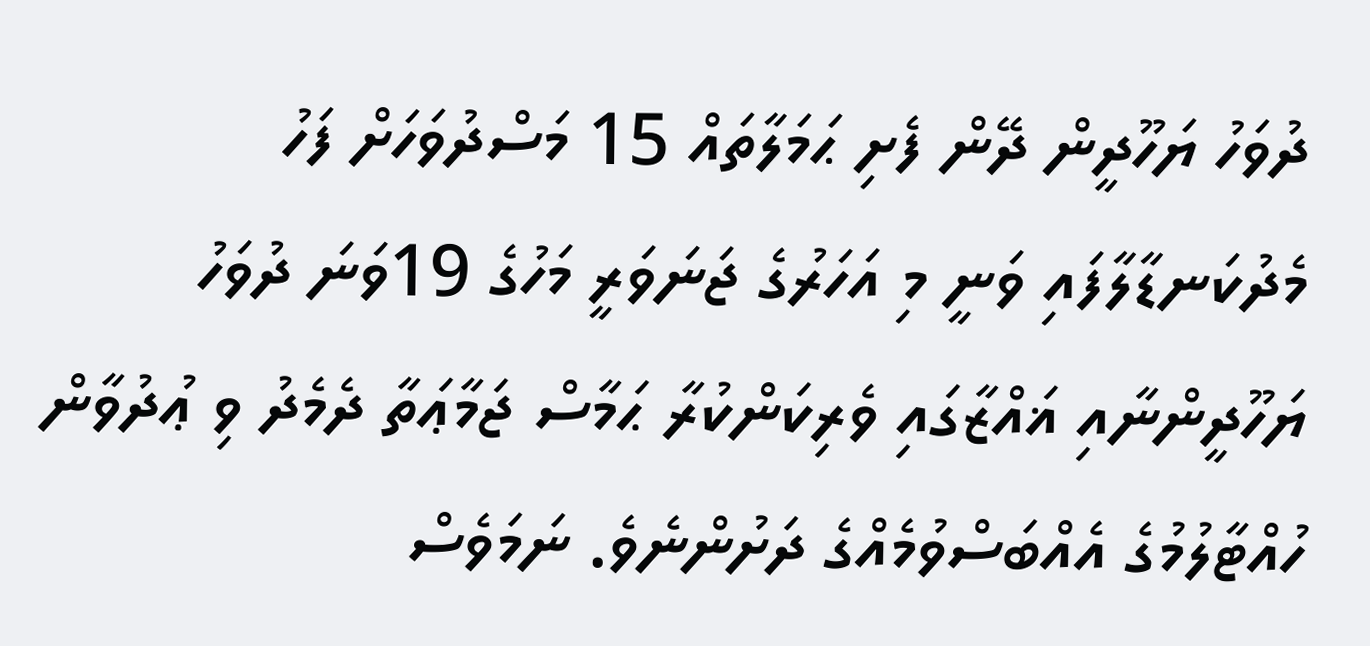ދުވަހު ޔަހޫދީން ދޭން ފެށި ޙަމަލާތައް 15 މަސްދުވަހަށް ފަހު މެދުކަނޑާލާފައި ވަނީ މި އަހަރުގެ ޖަނަވަރީ މަހުގެ 19ވަނަ ދުވަހު ޔަހޫދީންނާއި ޣައްޒާގައި ވެރިކަންކުރާ ޙަމާސް ޖަމާޢަތާ ދެމެދު ވި ޢުދުވާން ހުއްޓާލުމުގެ އެއްބަސްވުމެއްގެ ދަށުންނެވެ. ނަމަވެސް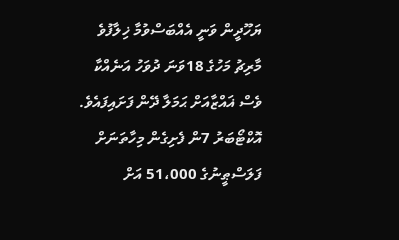ޔަހޫދީން ވަނީ އެއްބަސްވުމާ ޚިލާފުވެ މާރިޗު މަހުގެ 18ވަނަ ދުވަހު އަނެއްކާ ވެސް ޣައްޒާއަށް ޙަމަލާ ދޭން ފަށައިފައެވެ. އޮކްޓޯބަރު 7ން ފެށިގެން މިހާތަނަށް ފަލަސްޠީނުގެ 51،000 އަށް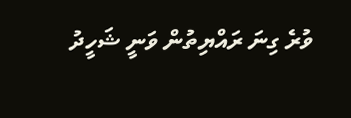ވުރެ ގިނަ ރައްޔިތުން ވަނީ ޝަހީދު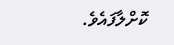ކޮށްލާފައެވެ.